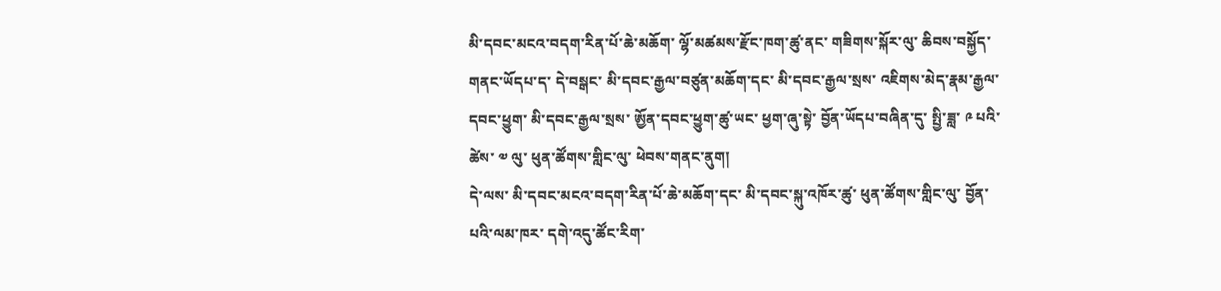མི་དབང་མངའ་བདག་རིན་པོ་ཆེ་མཆོག་ ལྷོ་མཚམས་རྫོང་ཁག་ཚུ་ནང་ གཟིགས་སྐོར་ལུ་ ཆིབས་བསྐྱོད་གནང་ཡོདཔ་ད་ དེ་བསྒང་ མི་དབང་རྒྱལ་བཙུན་མཆོག་དང་ མི་དབང་རྒྱལ་སྲས་ འཇིགས་མེད་རྣམ་རྒྱལ་དབང་ཕྱུག་ མི་དབང་རྒྱལ་སྲས་ ཨྱོན་དབང་ཕྱུག་ཚུ་ཡང་ ཕྱག་ཞུ་སྟེ་ བྱོན་ཡོདཔ་བཞིན་དུ་ སྤྱི་ཟླ་ ༩ པའི་ཚེས་ ༧ ལུ་ ཕུན་ཚོགས་གླིང་ལུ་ ཕེབས་གནང་ནུག།
དེ་ལས་ མི་དབང་མངའ་བདག་རིན་པོ་ཆེ་མཆོག་དང་ མི་དབང་སྐུ་འཁོར་ཚུ་ ཕུན་ཚོགས་གླིང་ལུ་ བྱོན་པའི་ལམ་ཁར་ དགེ་འདུ་ཚོང་རིག་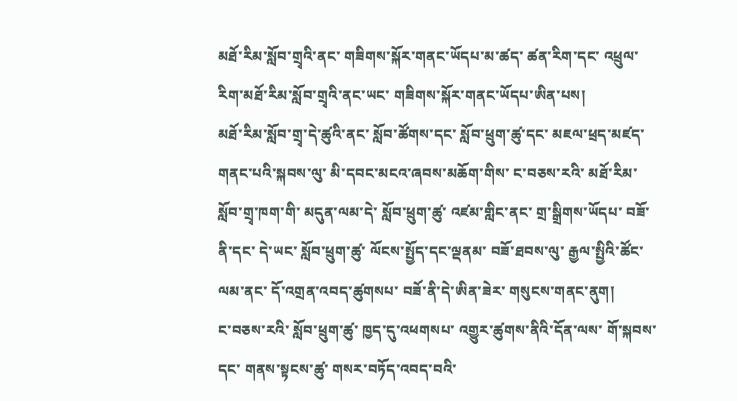མཐོ་རིམ་སློབ་གྲྭའི་ནང་ གཟིགས་སྐོར་གནང་ཡོདཔ་མ་ཚད་ ཚན་རིག་དང་ འཕྲུལ་རིག་མཐོ་རིམ་སློབ་གྲྭའི་ནང་ཡང་ གཟིགས་སྐོར་གནང་ཡོདཔ་ཨིན་པས།
མཐོ་རིམ་སློབ་གྲྭ་དེ་ཚུའི་ནང་ སློབ་ཚོགས་དང་ སློབ་ཕྲུག་ཚུ་དང་ མཇལ་ཕྲད་མཛད་གནང་པའི་སྐབས་ལུ་ མི་དབང་མངའ་ཞབས་མཆོག་གིས་ ང་བཅས་རའི་ མཐོ་རིམ་སློབ་གྲྭ་ཁག་གི་ མདུན་ལམ་དེ་ སློབ་ཕྲུག་ཚུ་ འཛམ་གླིང་ནང་ གྲ་སྒྲིགས་ཡོདཔ་ བཟོ་ནི་དང་ དེ་ཡང་ སློབ་ཕྲུག་ཚུ་ ལོངས་སྤྱོད་དང་ལྡནམ་ བཟོ་ཐབས་ལུ་ རྒྱལ་སྤྱིའི་ཚོང་ལམ་ནང་ དོ་འགྲན་འབད་ཚུགསཔ་ བཟོ་ནི་དེ་ཨིན་ཟེར་ གསུངས་གནང་ནུག།
ང་བཅས་རའི་ སློབ་ཕྲུག་ཚུ་ ཁྱད་དུ་འཕགསཔ་ འགྱུར་ཚུགས་ནིའི་དོན་ལས་ གོ་སྐབས་དང་ གནས་སྟངས་ཚུ་ གསར་བཏོད་འབད་བའི་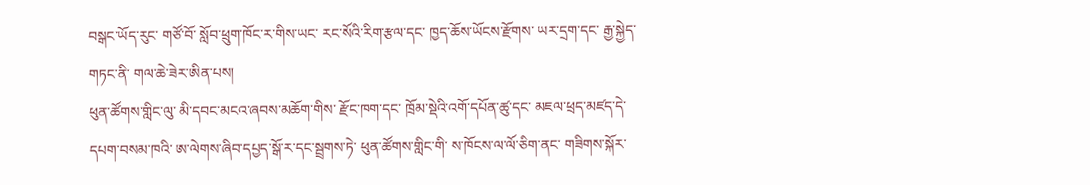བསྒང་ཡོད་རུང་ གཙོ་བོ་ སློབ་ཕྲུག་ཁོང་ར་གིས་ཡང་ རང་སོའི་རིག་རྩལ་དང་ ཁྱད་ཆོས་ཡོངས་རྫོགས་ ཡར་དྲག་དང་ རྒྱ་སྐྱེད་གཏང་ནི་ གལ་ཆེ་ཟེར་ཨིན་པས།
ཕུན་ཚོགས་གླིང་ལུ་ མི་དབང་མངའ་ཞབས་མཆོག་གིས་ རྫོང་ཁག་དང་ ཁྲོམ་སྡེའི་འགོ་དཔོན་ཚུ་དང་ མཇལ་ཕྲད་མཛད་དེ་ དཔག་བསམ་ཁའི་ ཨ་ལེགས་ཞིབ་དཔྱད་སྒོ་ར་དང་སྦྲགས་ཏེ་ ཕུན་ཚོགས་གླིང་གི་ ས་ཁོངས་ལ་ལོ་ཅིག་ནང་ གཟིགས་སྐོར་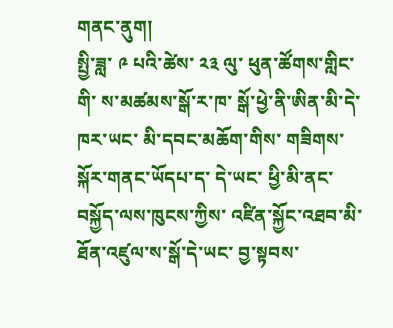གནང་ནུག།
སྤྱི་ཟླ་ ༩ པའི་ཚེས་ ༢༣ ལུ་ ཕུན་ཚོགས་གླིང་གི་ ས་མཚམས་སྒོ་ར་ཁ་ སྒོ་ཕྱེ་ནི་ཨིན་མི་དེ་ཁར་ཡང་ མི་དབང་མཆོག་གིས་ གཟིགས་སྐོར་གནང་ཡོདཔ་ད་ དེ་ཡང་ ཕྱི་མི་ནང་བསྐྱོད་ལས་ཁུངས་ཀྱིས་ འཛིན་སྐྱོང་འཐབ་མི་ ཐོན་འཛུལ་ས་སྒོ་དེ་ཡང་ བྱ་སྟབས་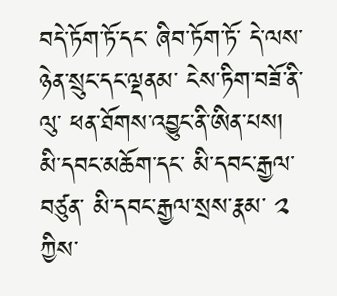བདེ་ཏོག་ཏོ་དང་ ཞིབ་ཏོག་ཏོ་ དེ་ལས་ ཉེན་སྲུང་དང་ལྡནམ་ ངེས་ཏིག་བཟོ་ནི་ལུ་ ཕན་ཐོགས་འབྱུང་ནི་ཨིན་པས།
མི་དབང་མཆོག་དང་ མི་དབང་རྒྱལ་བཙུན་ མི་དབང་རྒྱལ་སྲས་རྣམ་ ༢ ཀྱིས་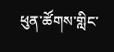ཕུན་ཚོགས་གླིང་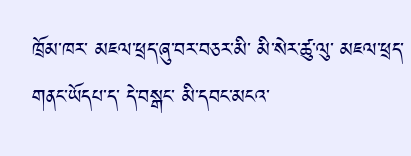ཁྲོམ་ཁར་ མཇལ་ཕྲད་ཞུ་བར་བཅར་མི་ མི་སེར་ཚུ་ལུ་ མཇལ་ཕྲད་གནང་ཡོདཔ་ད་ དེ་བསྒང་ མི་དབང་མངའ་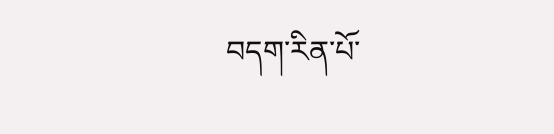བདག་རིན་པོ་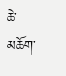ཆེ་མཆོག་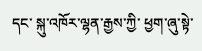དང་ སྐུ་འཁོར་ལྷན་རྒྱས་ཀྱི་ ཕྱག་ཞུ་སྟེ་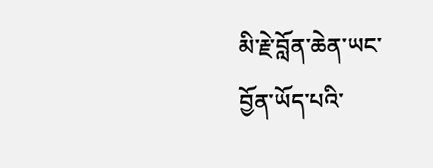མི་རྗེ་བློན་ཆེན་ཡང་ བྱོན་ཡོད་པའི་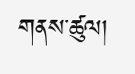གནས་ཚུལ།